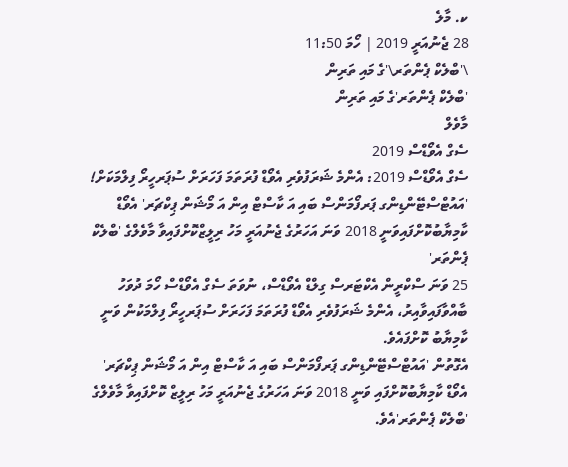ކ. މާލެ
28 ޖެނުއަރީ 2019 | ހޯމަ 11:50
\'ބްލެކް ޕެންތަރ\'ގެ މައި ތަރިން
'ބްލެކް ޕެންތަރ'ގެ މައި ތަރިން
މާވެލް
ސެގް އެވޯޑްސް 2019
ސެގް އެވޯޑްސް 2019: އެންމެ ޝަރަފުވެރި އެވޯޑް ފުރަތަމަ ފަހަރަށް ސުޕަރހީރޯ ފިލްމަކަށް!
'އައުޓްސްޓޭންޑިންގ ޕަރފޯމަންސް ބައި އަ ކާސްޓް އިން އަ މޯޝަން ޕިކްޗަރ' އެވޯޑް ކާމިޔާބުކޮށްފައިވަނީ 2018 ވަނަ އަހަރުގެ ޖެނުއަރީ މަހު ރިލީޒްކޮށްފައިވާ މާވެލްގެ 'ބްލެކް ޕެންތަރ'
25 ވަނަ ސްކްރީން އެކްޓަރސް ގިލްޑް އެވޯޑްސް، ނުވަތަ ސެގް އެވޯޑްސް ހޯމަ ދުވަހު ބާއްވާފައިވާއިރު، އެންމެ ޝަރަފުވެރި އެވޯޑް ފުރަތަމަ ފަހަރަށް ސުޕަރހީރޯ ފިލްމަކުން ވަނީ ކާމިޔާބު ކޮށްފައެވެ.
އެގޮތުން 'އައުޓްސްޓޭންޑިންގ ޕަރފޯމަންސް ބައި އަ ކާސްޓް އިން އަ މޯޝަން ޕިކްޗަރ' އެވޯޑް ކާމިޔާބުކޮށްފައި ވަނީ 2018 ވަނަ އަހަރުގެ ޖެނުއަރީ މަހު ރިލީޒް ކޮށްފައިވާ މާވެލްގެ 'ބްލެކް ޕެންތަރ'އެވެ.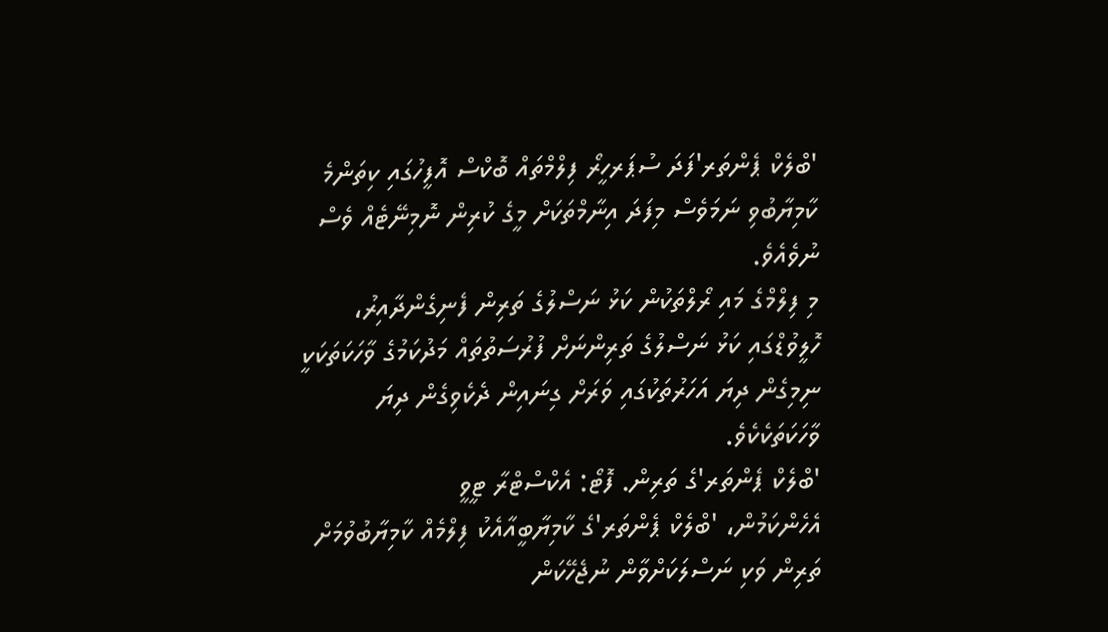'ބްލެކް ޕެންތަރ'ފަދަ ސުޕަރހީރޯ ފިލްމްތައް ބޮކްސް އޮފީހުގައި ކިތަންމެ ކާމިޔާބުވި ނަމަވެސް މިފަދަ އިނާމްތަކަށް މީގެ ކުރިން ނޮމިނޭޓެއް ވެސް ނުވެއެވެ.
މި ފިލްމްގެ މައި ރޯލްތަކުން ކަޅު ނަސްލުގެ ތަރިން ފެނިގެންދާއިރު، ހޮލީވުޑްގައި ކަޅު ނަސްލުގެ ތަރިންނަށް ފުރުސަތުތައް މަދުކަމުގެ ވާހަކަތަކަކީ ނިމިގެން ދިޔަ އަހަރުތަކުގައި ވަރަށް ގިނައިން ދެކެވިގެން ދިޔަ ވާހަކަތަކެކެވެ.
'ބްލެކް ޕެންތަރ'ގެ ތަރިން. ފޮޓޯ: އެކްސްޓްރާ ޓީވީ
އެހެންކަމުން، 'ބްލެކް ޕެންތަރ'ގެ ކާމިޔާބީއާއެކު ފިލްމެއް ކާމިޔާބުވުމަށް ތަރިން ވަކި ނަސްލަކަށްވާން ނުޖެހޭކަން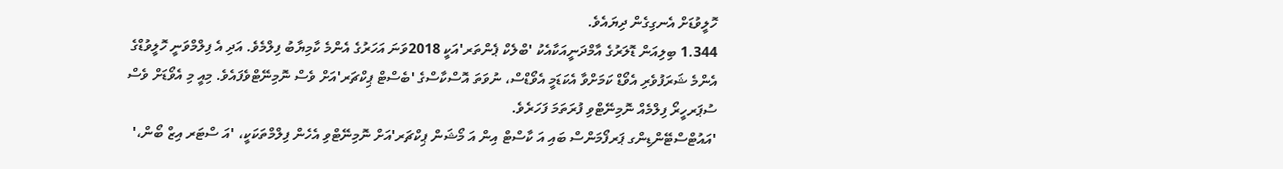ހޮލީވުޑަށް އެނގިގެން ދިޔައެވެ.
1.344 ބިލިއަން ޑޮލަރުގެ އާމްދަނީއަކާއެކު 'ބްލެކް ޕެންތަރ'އަކީ 2018ވަނަ އަހަރުގެ އެންމެ ކާމިޔާބު ފިލްމެވެ. އަދި އެ ފިލްމްވަނީ ހޮލީވުޑްގެ އެންމެ ޝަރަފުވެރި އެވޯޑް ކަމަށްވާ އެކަޑަމީ އެވޯޑްސް، ނުވަތަ އޮސްކާސްގެ 'ބެސްޓް ޕިކްޗަރ'އަށް ވެސް ނޮމިނޭޓްވެފައެވެ. މިއީ މި އެވޯޑަށް ވެސް ސުޕަރހީރޯ ފިލްމެއް ނޮމިނޭޓްވި ފުރަތަމަ ފަހަރެވެ.
'އައުޓްސްޓޭންޑިންގ ޕަރފޯމަންސް ބައި އަ ކާސްޓް އިން އަ މޯޝަން ޕިކްޗަރ'އަށް ނޮމިނޭޓްވި އެހެން ފިލްމްތަކަކީ، 'އަ ސްޓަރ އިޒް ބޯން،'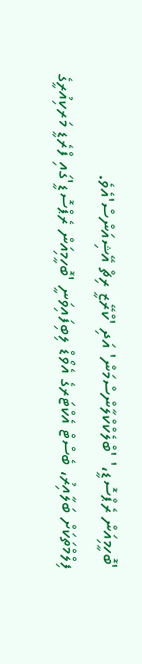'ބޮހީމިއަން ރެޕްސޮޑީ،' 'ބްލެކްކްލާންސްމަން' އަދި 'ކްރޭޒީ ރިޗް އޭޝިއަންސް'އެވެ.
ފިލްމްތަކަށް ބަލާއިރު، ބެސްޓް އެކްޓަރގެ އެވޯޑް ލިބިފައިވަނީ 'ބޮހީމިއަން ރެޕްސޮޑީ'ގައި ފްރެޑީ މަރކިއުރީގެ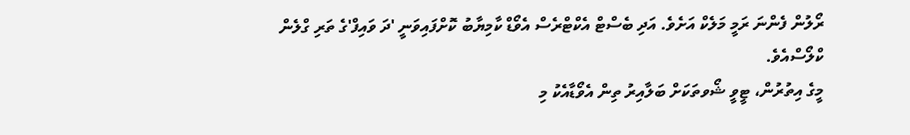ރޯލުން ފެންނަ ރަމީ މަލެކް އަށެވެ. އަދި ބެސްޓް އެކްޓްރެސް އެވޯޑް ކާމިޔާބު ކޮށްފައިވަނީ 'ދަ ވައިފް'ގެ ތަރި ގްލެން ކްލޯސްއެވެ.
މީގެ އިތުރުން، ޓީވީ ޝޯވތަކަށް ބަލާއިރު ތިން އެވޯޑާއެކު މި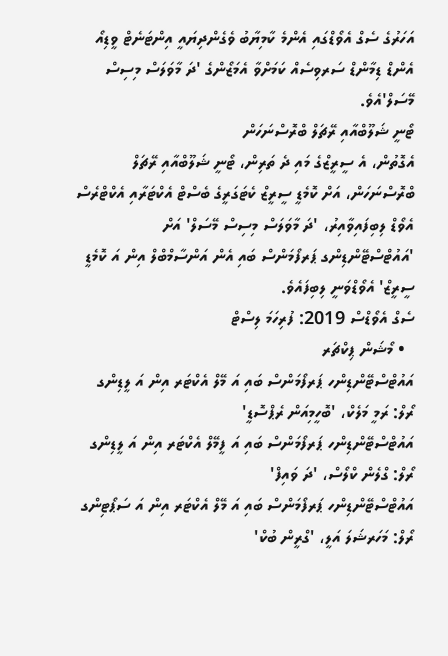އަހަރުގެ ސެގް އެވޯޑްގައި އެންމެ ކާމިޔާބު ވެގެންދިޔައީ އިންޓަނެޓް ވީޑިއޯ އެންޑް ޑިމާންޑް ސަރވިސެއް ކަމަށްވާ އެމަޒޯންގެ 'ދަ މާވަލަސް މިސިސް މޭސަލް'އެވެ.
ޓޯނީ ޝަލޫބްއާއި ރޭޗަލް ބްރޮސްނަހަން
އެގޮތުން، އެ ސީރީޒްގެ މައި ދެ ތަރިން، ޓޯނީ ޝަލޫބްއާއި ރޭޗަލް ބްރޮސްނަހަން، އަށް ކޮމެޑީ ސީރީޒް ކެޓަގަރީގެ ބެސްޓް އެކްޓަރާއި އެކްޓްރެސް އެވޯޑް ލިބިފައިވާއިރު، 'ދަ މާވަލަސް މިސިސް މޭސަލް' އަށް 'އައުޓްސްޓޭންޑިންގ ޕަރފޯމަންސް ބައި އެން އަންސާމްބްލް އިން އަ ކޮމެޑީ ސީރީޒް' އެވޯޑްވަނީ ލިބިފައެވެ.
ސެގް އެވޯޑްސް 2019: ފުރިހަމަ ލިސްޓް
  • މޯޝަން ޕިކްޗަރ
އައުޓްސްޓޭންޑިންހ ޕަރފޯމަންސް ބައި އަ މޭލް އެކްޓަރ އިން އަ ލީޑިންގ ރޯލް: ރަމީ މަލެކް، 'ބޮހީމިއަން ރެޕްސޮޑީ'
އައުޓްސްޓޭންޑިންހ ޕަރފޯމަންސް ބައި އަ ފީމޭލް އެކްޓަރ އިން އަ ލީޑިންގ ރޯލް: ގްލެން ކްލޯސް، 'ދަ ވައިފް'
އައުޓްސްޓޭންޑިންހ ޕަރފޯމަންސް ބައި އަ މޭލް އެކްޓަރ އިން އަ ސަޕޯޓިންގ ރޯލް: މަހަރޝަލަ އަލީ، 'ގްރީން ބުކް'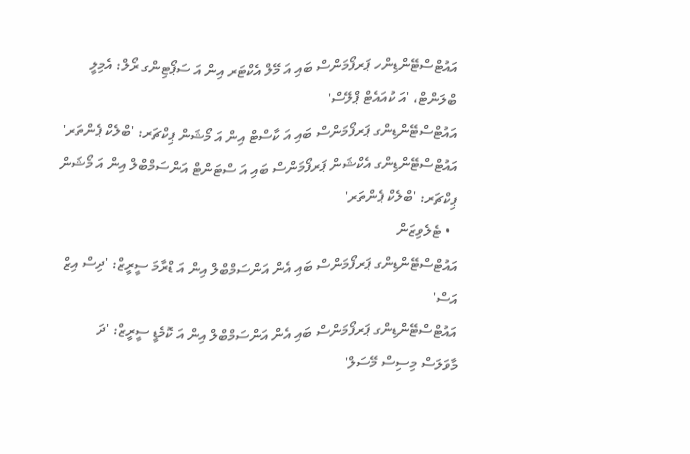އައުޓްސްޓޭންޑިންހ ޕަރފޯމަންސް ބައި އަ މޭލް އެކްޓަރ އިން އަ ސަޕޯޓިންގ ރޯލް: އެމިލީ ބްލަންޓް، 'އަ ކުއައެޓް ޕްލޭސް'
އައުޓްސްޓޭންޑިންގ ޕަރފޯމަންސް ބައި އަ ކާސްޓް އިން އަ މޯޝަން ޕިކްޗަރ: 'ބްލެކް ޕެންތަރ'
އައުޓްސްޓޭންޑިންގ އެކްޝަން ޕަރފޯމަންސް ބައި އަ ސްޓަންޓް އަންސަމްބްލް އިން އަ މޯޝަން ޕިކްޗަރ: 'ބްލެކް ޕެންތަރ'
  • ޓެލެވިޒަން
އައުޓްސްޓޭންޑިންގ ޕަރފޯމަންސް ބައި އެން އަންސަމްބްލް އިން އަ ޑްރާމަ ސީރީޒް: 'ދިސް އިޒް އަސް'
އައުޓްސްޓޭންޑިންގ ޕަރފޯމަންސް ބައި އެން އަންސަމްބްލް އިން އަ ކޮމެޑީ ސީރީޒް: 'ދަ މާވަލަސް މިސިސް މޭސަލް'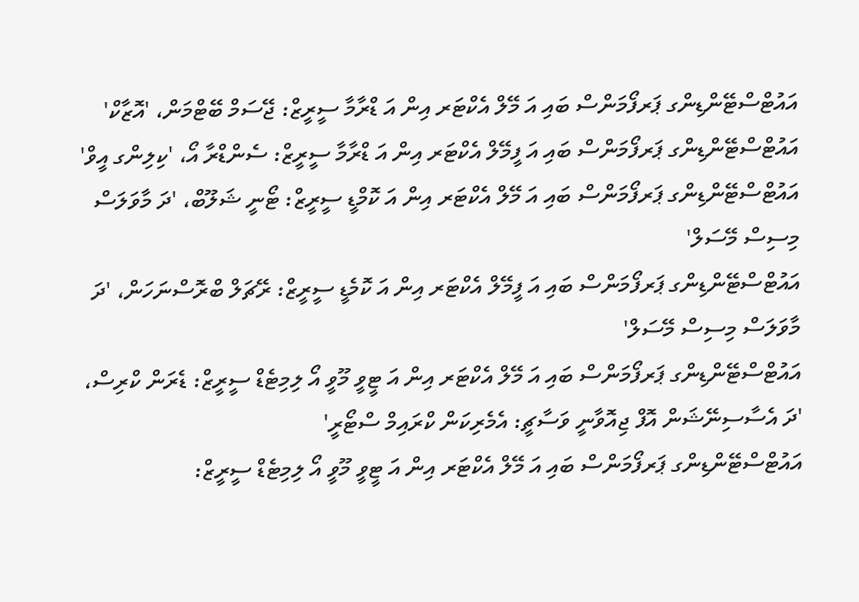އައުޓްސްޓޭންޑިންގ ޕަރފޯމަންސް ބައި އަ މޭލް އެކްޓަރ އިން އަ ޑްރާމާ ސީރީޒް: ޖޭސަމް ބޭޓްމަން، 'އޮޒާކް'
އައުޓްސްޓޭންޑިންގ ޕަރފޯމަންސް ބައި އަ ފީމޭލް އެކްޓަރ އިން އަ ޑްރާމާ ސީރީޒް: ސެންޑްރާ އޯ، 'ކިލިންގ އީވް'
އައުޓްސްޓޭންޑިންގ ޕަރފޯމަންސް ބައި އަ މޭލް އެކްޓަރ އިން އަ ކޮމްޑީ ސީރީޒް: ޓޯނީ ޝަލޫބް، 'ދަ މާވަލަސް މިސިސް މޭސަލް'
އައުޓްސްޓޭންޑިންގ ޕަރފޯމަންސް ބައި އަ ފީމޭލް އެކްޓަރ އިން އަ ކޮމެޑީ ސީރީޒް: ރޭޗަލް ބްރޮސްނަހަން، 'ދަ މާވަލަސް މިސިސް މޭސަލް'
އައުޓްސްޓޭންޑިންގ ޕަރފޯމަންސް ބައި އަ މޭލް އެކްޓަރ އިން އަ ޓީވީ މޫވީ އޯ ލިމިޓެޑް ސީރީޒް: ޑެރަން ކްރިސް، 'ދަ އެސާސިނޭޝަން އޮފް ޖިއޮވާނީ ވަސާޗީ: އެމެރިކަން ކްރައިމް ސްޓޯރީ'
އައުޓްސްޓޭންޑިންގ ޕަރފޯމަންސް ބައި އަ މޭލް އެކްޓަރ އިން އަ ޓީވީ މޫވީ އޯ ލިމިޓެޑް ސީރީޒް: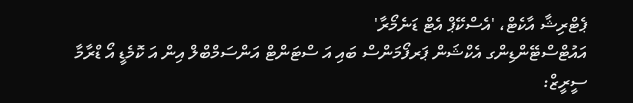ޕެޓްރިޝާ އާކެޓް، 'އެސްކޭޕް އެޓް ޑަނެމޯރާ'
އައުޓްސްޓޭންޑިންގ އެކްޝަން ޕަރފޯމަންސް ބައި އަ ސްޓަންޓް އަންސަމްބްލް އިން އަ ކޮމެޑީ އޯ ޑްރާމާ ސީރީޒް: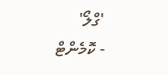'ގްލޯ'
- ކޮމެންޓް